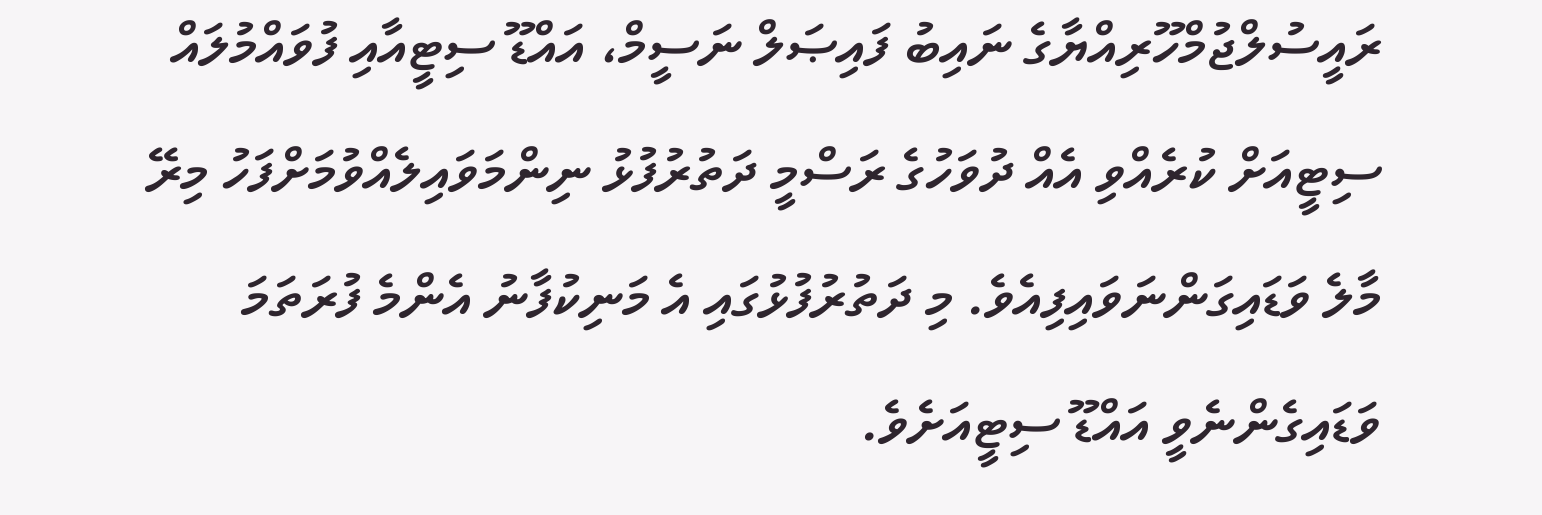ރައީސުލްޖުމްހޫރިއްޔާގެ ނައިބު ފައިޞަލް ނަސީމް، އައްޑޫ ސިޓީއާއި ފުވައްމުލައް ސިޓީއަށް ކުރެއްވި އެއް ދުވަހުގެ ރަސްމީ ދަތުރުފުޅު ނިންމަވައިލެއްވުމަށްފަހު މިރޭ މާލެ ވަޑައިގަންނަވައިފިއެވެ. މި ދަތުރުފުޅުގައި އެ މަނިކުފާނު އެންމެ ފުރަތަމަ ވަޑައިގެންނެވީ އައްޑޫ ސިޓީއަށެވެ.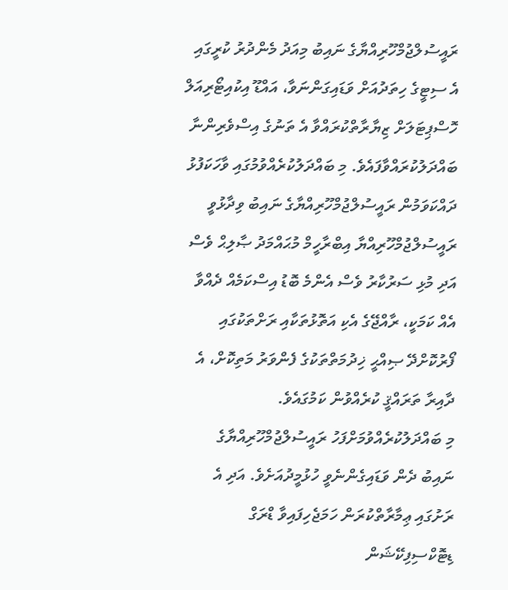ރައީސުލްޖުމްހޫރިއްޔާގެ ނައިބު މިއަދު މެންދުރު ކުރީގައި އެ ސިޓީގެ ހިތަދުއަށް ވަޑައިގަންނަވާ، އައްޑޫ އިކުއިޓޯރިއަލް ހޮސްޕިޓަލަށް ޒިޔާރާތްކުރައްވާ އެ ތަނުގެ އިސްވެރިންނާ ބައްދަލުކުރައްވާފައެވެ. މި ބައްދަލުކުރެއްވުމުގައި ވާހަކަފުޅު ދައްކަވަމުން ރައީސުލްޖުމްހޫރިއްޔާގެ ނައިބު ވިދާޅުވީ ރައީސުލްޖުމްހޫރިއްޔާ އިބްރާހީމް މުޙައްމަދު ޞާލިޙް ވެސް އަދި މުޅި ސަރުކާރު ވެސް އެންމެ ބޮޑު އިސްކަމެއް ދެއްވާ އެއް ކަމަކީ، ރާއްޖޭގެ އެކި އަތޮޅުތަކާއި ރަށްތަކުގައި ފޯރުކޮށްދޭ ޞިއްޙީ ޚިދުމަތްތަކުގެ ފެންވަރު މަތިކޮށް، އެ ދާއިރާ ތަރައްޤީ ކުރެއްވުން ކަމުގައެވެ.
މި ބައްދަލުކުރެއްވުމަށްފަހު ރައީސުލްޖުމްހޫރިއްޔާގެ ނައިބު ދެން ވަޑައިގެންނެވީ ހުޅުމީދުއަށެވެ. އަދި އެ ރަށުގައި ޢިމާރާތްކުރަން ހަމަޖެހިފައިވާ ޑްރަގް ޑިޓޮކްސިފިކޭޝަން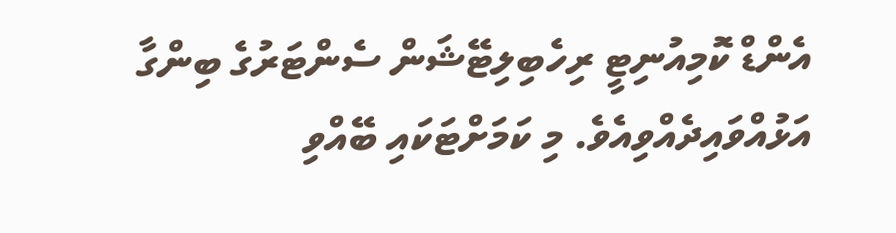އެންޑް ކޮމިއުނިޓީ ރިހެބިލިޓޭޝަން ސެންޓަރުގެ ބިންގާ އަޅުއްވައިދެއްވިއެވެ. މި ކަމަށްޓަކައި ބޭއްވި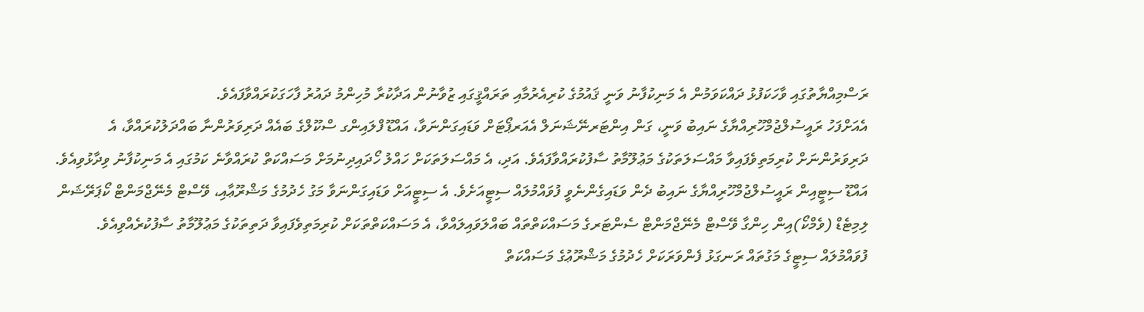ރަސްމިއްޔާތުގައި ވާހަކަފުޅު ދައްކަވަމުން އެ މަނިކުފާނު ވަނީ ޤައުމުގެ ކުރިއެރުމާއި ތަރައްޤީގައި ޒުވާނުން އަދާކުރާ މުހިންމު ދައުރު ފާހަގަކުރައްވާފައެވެ.
އެއަށްފަހު ރައީސުލްޖުމްހޫރިއްޔާގެ ނައިބު ވަނީ، ގަން އިންޓަރނޭޝަނަލް އެއަރޕޯޓަށް ވަޑައިގަންނަވާ، އައްޑޫ ފްލައިންގ ސްކޫލްގެ ބައެއް ދަރިވަރުންނާ ބައްދަލުކުރައްވާ، އެ ދަރިވަރުންނަށް ކުރިމަތިވެފައިވާ މައްސަލަތަކުގެ މަޢުލޫމާތު ސާފުކުރައްވާފައެވެ. އަދި، އެ މައްސަލަތަކަށް ހައްލު ހޯދައިދިނުމަށް މަސައްކަތް ކުރައްވާނެ ކަމުގައި އެ މަނިކުފާނު ވިދާޅުވިއެވެ.
އައްޑޫ ސިޓީއިން ރައީސުލްޖުމްހޫރިއްޔާގެ ނައިބު ދެން ވަޑައިގެންނެވީ ފުވައްމުލައް ސިޓީއަށެވެ. އެ ސިޓީއަށް ވަޑައިގަންނަވާ މަގު ހެދުމުގެ މަޝްރޫޢާއި، ވޭސްޓް މެނޭޖްމަންޓް ކޯޕަރޭޝަން ލިމިޓެޑް (ވެމްކޯ)އިން ހިންގާ ވޭސްޓް މެނޭޖްމަންޓް ސެންޓަރގެ މަސައްކަތްތައް ބައްލަވައިލައްވާ، އެ މަސައްކަތްތަކަށް ކުރިމަތިވެފައިވާ ދަތިތަކުގެ މަޢުލޫމާތު ސާފުކުރެއްވިއެވެ. ފުވައްމުލައް ސިޓީގެ މަގުތައް ރަނގަޅު ފެންވަރަކަށް ހެދުމުގެ މަޝްރޫޢުގެ މަސައްކަތް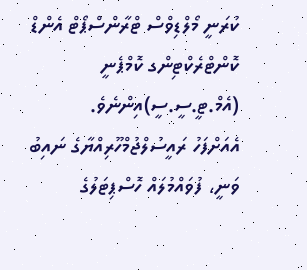ކުރަނީ މޯލްޑިވްސް ޓްރާންސްޕޯޓް އެންޑް ކޮންޓްރެކްޓިންގ ކޮމްޕެނީ (އެމް.ޓީ.ސީ.ސީ)އިންނެވެ.
އެއަށްފަހު ރައީސުލްޖުމްހޫރިއްޔާގެ ނައިބު ވަނީ، ފުވައްމުލައް ހޮސްޕިޓަލުގެ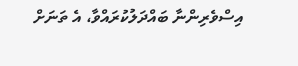އިސްވެރިންނާ ބައްދަލުކުރައްވާ، އެ ތަނަށް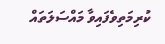ކުރިމަތިވެފައިވާ މައްސަލަތައް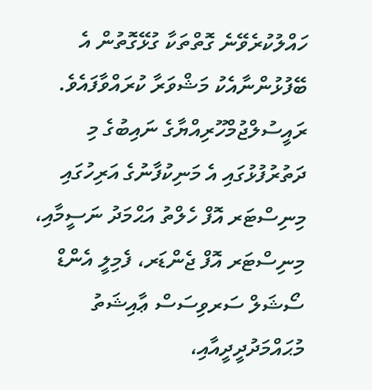ހައްލުކުރެވޭނެ ގޮތްތަކާ ގުޅޭގޮތުން އެ ބޭފުޅުންނާއެކު މަޝްވަރާ ކުރައްވާފައެވެ. ރައީސުލްޖުމްހޫރިއްޔާގެ ނައިބުގެ މި ދަތުރުފުޅުގައި އެ މަނިކުފާނުގެ އަރިހުގައި މިނިސްޓަރ އޮފް ހެލްތު އަޙްމަދު ނަސީމާއި، މިނިސްޓަރ އޮފް ޖެންޑަރ، ފެމިލީ އެންޑް ސޯޝަލް ސަރވިސަސް ޢާއިޝަތު މުޙައްމަދުދީދީއާއި،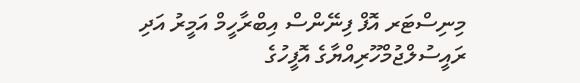މިނިސްޓަރ އޮފް ފިނޭންސް އިބްރާހީމް އަމީރު އަދި ރައީސުލްޖުމްހޫރިއްޔާގެ އޮފީހުގެ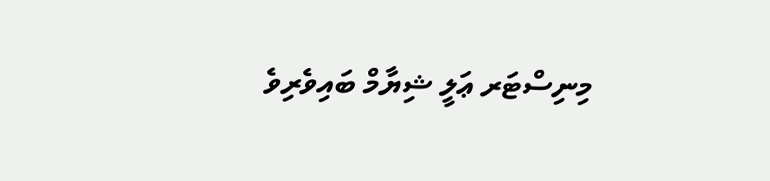މިނިސްޓަރ ޢަލީ ޝިޔާމް ބައިވެރިވެ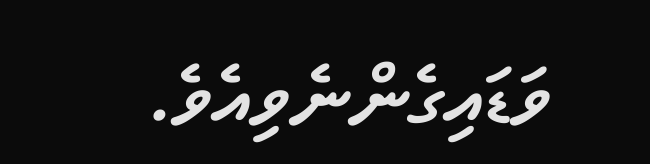ވަޑައިގެންނެވިއެވެ.